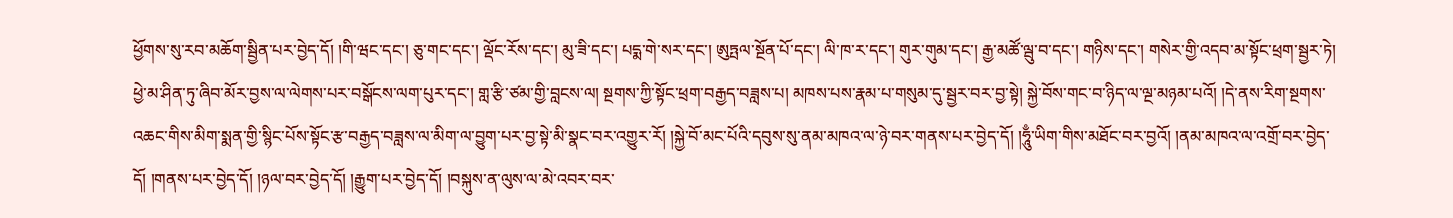ཕྱོགས་སུ་རབ་མཆོག་སྦྱིན་པར་བྱེད་དོ། །གི་ཝང་དང་། ཅུ་གང་དང་། ལྡོང་རོས་དང་། མུ་ཟི་དང་། པདྨ་གེ་སར་དང་། ཨུཏྤལ་སྔོན་པོ་དང་། ལི་ཁ་ར་དང་། གུར་གུམ་དང་། རྒྱ་མཚོ་ལྦུ་བ་དང་། གཉིས་དང་། གསེར་གྱི་འདབ་མ་སྟོང་ཕྲག་སྦྱར་ཏེ། ཕྱེ་མ་ཤིན་ཏུ་ཞིབ་མོར་བྱས་ལ་ལེགས་པར་བསྒོངས་ལག་པུར་དང་། གླ་རྩི་ཙམ་གྱི་བླངས་ལ། སྔགས་ཀྱི་སྟོང་ཕྲག་བརྒྱད་བཟླས་པ། མཁས་པས་རྣམ་པ་གསུམ་དུ་སྦྱར་བར་བྱ་སྟེ། སྐྱེ་བོས་གང་བ་ཉིད་ལ་ལྔ་མཉམ་པའོ། །དེ་ནས་རིག་སྔགས་འཆང་གིས་མིག་སྨན་གྱི་སྙིང་པོས་སྟོང་རྩ་བརྒྱད་བཟླས་ལ་མིག་ལ་བྱུག་པར་བྱ་སྟེ་མི་སྣང་བར་འགྱུར་རོ། །སྐྱེ་བོ་མང་པོའི་དབུས་སུ་ནམ་མཁའ་ལ་ཉེ་བར་གནས་པར་བྱེད་དོ། །ཧཱུྃ་ཡིག་གིས་མཐོང་བར་བྱའོ། །ནམ་མཁའ་ལ་འགྲོ་བར་བྱེད་དོ། །གནས་པར་བྱེད་དོ། །ཉལ་བར་བྱེད་དོ། །རྒྱུག་པར་བྱེད་དོ། །བསྐུས་ན་ལུས་ལ་མེ་འབར་བར་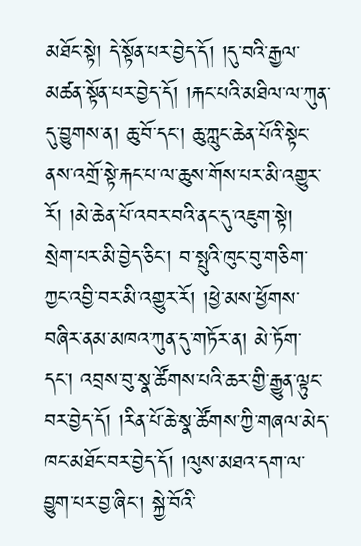མཐོང་སྟེ། དེ་སྟོན་པར་བྱེད་དོ། །དུ་བའི་རྒྱལ་མཚན་སྟོན་པར་བྱེད་དོ། །རྐང་པའི་མཐིལ་ལ་ཀུན་དུ་བྱུགས་ན། ཆུ་བོ་དང་། ཆུ་ཀླུང་ཆེན་པོའི་སྟེང་ནས་འགྲོ་སྟེ་རྐང་པ་ལ་ཆུས་གོས་པར་མི་འགྱུར་རོ། །མེ་ཆེན་པོ་འབར་བའི་ནང་དུ་འཇུག་སྟེ། སྲེག་པར་མི་བྱེད་ཅིང་། བ་སྤུའི་ཁུང་བུ་གཅིག་ཀྱང་འབྱི་བར་མི་འགྱུར་རོ། །ཕྱེ་མས་ཕྱོགས་བཞིར་ནམ་མཁའ་ཀུན་དུ་གཏོར་ན། མེ་ཏོག་དང་། འབྲས་བུ་སྣ་ཚོགས་པའི་ཆར་གྱི་རྒྱུན་ལྟུང་བར་བྱེད་དོ། །རིན་པོ་ཆེ་སྣ་ཚོགས་ཀྱི་གཞལ་མེད་ཁང་མཐོང་བར་བྱེད་དོ། །ལུས་མཐའ་དག་ལ་བྱུག་པར་བྱ་ཞིང་། སྐྱེ་བོའི་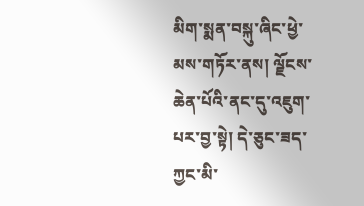མིག་སྨན་བསྐུ་ཞིང་ཕྱེ་མས་གཏོར་ནས། ལྗོངས་ཆེན་པོའི་ནང་དུ་འཇུག་པར་བྱ་སྟེ། དེ་ཅུང་ཟད་ཀྱང་མི་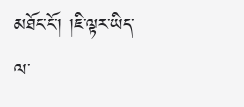མཐོང་ངོ་། །ཇི་ལྟར་ཡིད་ལ་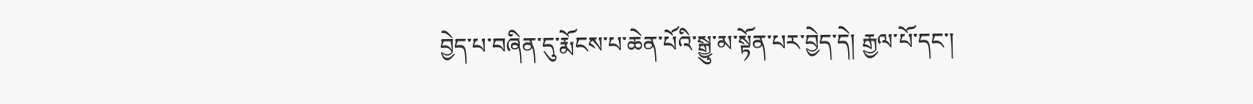བྱེད་པ་བཞིན་དུ་རྨོངས་པ་ཆེན་པོའི་སྒྱུ་མ་སྟོན་པར་བྱེད་དེ། རྒྱལ་པོ་དང་།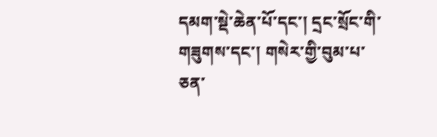དམག་སྡེ་ཆེན་པོ་དང་། དྲང་སྲོང་གི་གཟུགས་དང་། གསེར་གྱི་བུམ་པ་ཅན་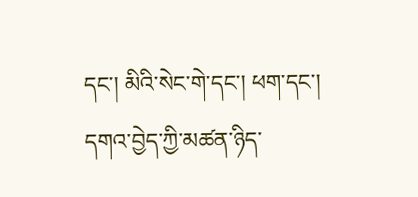དང་། མིའི་སེང་གེ་དང་། ཕག་དང་། དགའ་བྱེད་ཀྱི་མཚན་ཉིད་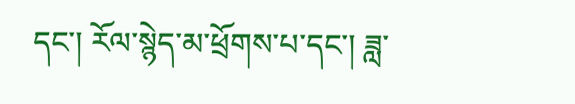དང་། རོལ་སྙེད་མ་ཕྲོགས་པ་དང་། ཟླ་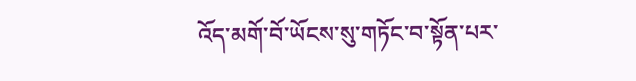འོད་མགོ་བོ་ཡོངས་སུ་གཏོང་བ་སྟོན་པར་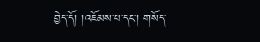བྱེད་དོ། །འཇོམས་པ་དང་། གསོད་